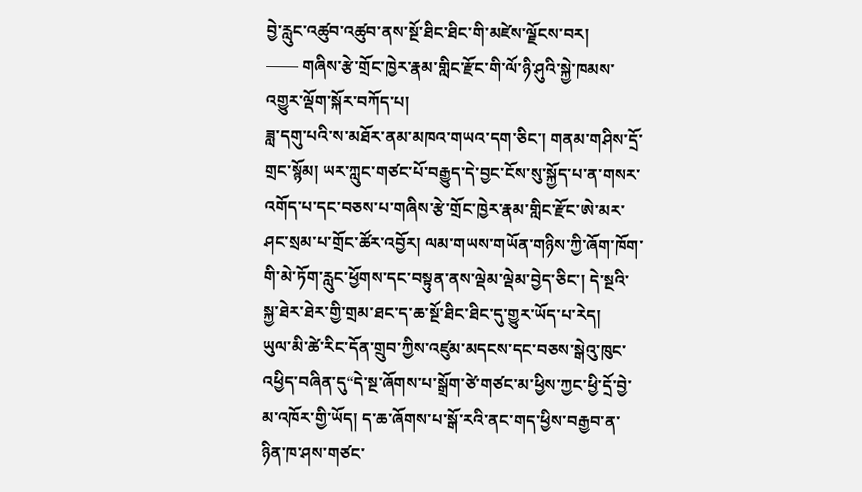བྱེ་རླུང་འཚུབ་འཚུབ་ནས་སྔོ་ཐིང་ཐིང་གི་མཛེས་ལྗོངས་བར།
—— གཞིས་རྩེ་གྲོང་ཁྱེར་རྣམ་གླིང་རྫོང་གི་ལོ་ཉི་ཤུའི་སྐྱེ་ཁམས་འགྱུར་ལྡོག་སྐོར་བཀོད་པ།
ཟླ་དགུ་པའི་ས་མཐོར་ནམ་མཁའ་གཡའ་དག་ཅིང་། གནམ་གཤིས་དྲོ་གྲང་སྙོམ། ཡར་ཀླུང་གཙང་པོ་བརྒྱུད་དེ་བྱང་ངོས་སུ་སྐྱོད་པ་ན་གསར་འགོད་པ་དང་བཅས་པ་གཞིས་རྩེ་གྲོང་ཁྱེར་རྣམ་གླིང་རྫོང་ཨེ་མར་ཤང་སྲམ་པ་གྲོང་ཚོར་འབྱོར། ལམ་གཡས་གཡོན་གཉིས་ཀྱི་ཞོག་ཁོག་གི་མེ་ཏོག་རླུང་ཕྱོགས་དང་བསྟུན་ནས་ལྡེམ་ལྡེམ་བྱེད་ཅིང་། དེ་སྔའི་སྐྱ་ཐེར་ཐེར་གྱི་གྲམ་ཐང་ད་ཆ་སྔོ་ཐིང་ཐིང་དུ་གྱུར་ཡོད་པ་རེད།
ཡུལ་མི་ཚེ་རིང་དོན་གྲུབ་ཀྱིས་འཛུམ་མདངས་དང་བཅས་སྒེའུ་ཁུང་འཕྱིད་བཞིན་དུ“དེ་སྔ་ཞོགས་པ་སྒྲོག་ཙེ་གཙང་མ་ཕྱིས་ཀྱང་ཕྱི་དྲོ་བྱེ་མ་འཁོར་གྱི་ཡོད། ད་ཆ་ཞོགས་པ་སྒོ་རའི་ནང་གད་ཕྱིས་བརྒྱབ་ན་ཉིན་ཁ་ཤས་གཙང་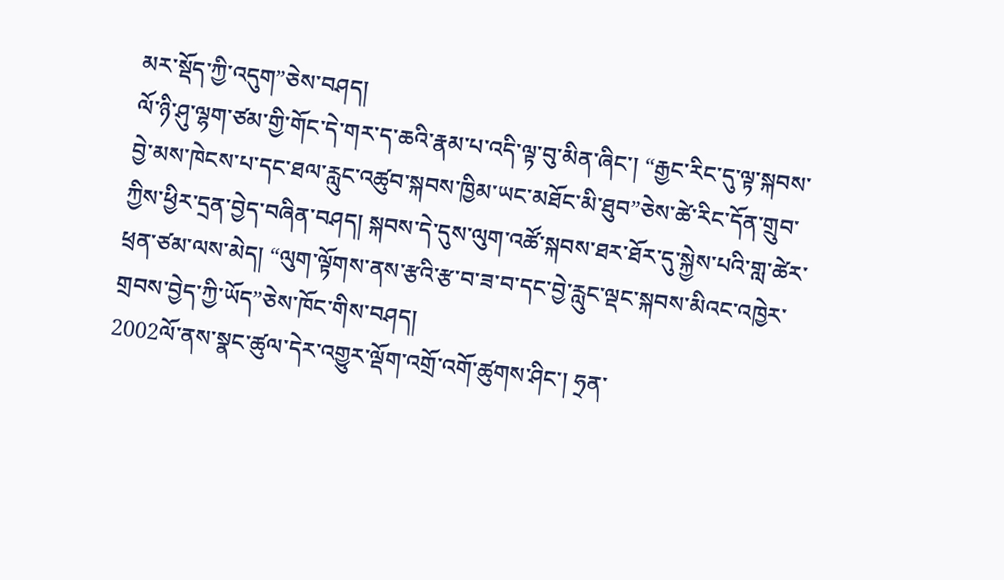མར་སྡོད་ཀྱི་འདུག”ཅེས་བཤད།
ལོ་ཉི་ཤུ་ལྷག་ཙམ་གྱི་གོང་དེ་གར་ད་ཆའི་རྣམ་པ་འདི་ལྟ་བུ་མིན་ཞིང་། “རྒྱང་རིང་དུ་ལྟ་སྐབས་བྱེ་མས་ཁེངས་པ་དང་ཐལ་རླུང་འཚུབ་སྐབས་ཁྱིམ་ཡང་མཐོང་མི་ཐུབ”ཅེས་ཚེ་རིང་དོན་གྲུབ་ཀྱིས་ཕྱིར་དྲན་བྱེད་བཞིན་བཤད། སྐབས་དེ་དུས་ལུག་འཚོ་སྐབས་ཐར་ཐོར་དུ་སྐྱེས་པའི་གླ་ཚེར་ཕྲན་ཙམ་ལས་མེད། “ལུག་ལྟོགས་ནས་རྩའི་རྩ་བ་ཟ་བ་དང་བྱེ་རླུང་ལྡང་སྐབས་མིའང་འཁྱེར་གྲབས་བྱེད་ཀྱི་ཡོད”ཅེས་ཁོང་གིས་བཤད།
2002ལོ་ནས་སྣང་ཚུལ་དེར་འགྱུར་ལྡོག་འགྲོ་འགོ་ཚུགས་ཤིང་། ཧྲན་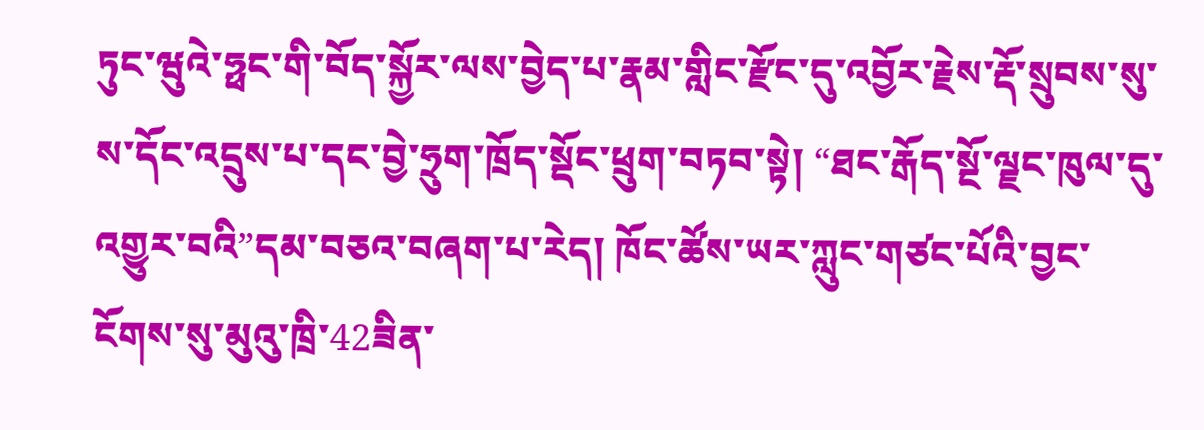ཏུང་ཝུའེ་ཧྥང་གི་བོད་སྐྱོར་ལས་བྱེད་པ་རྣམ་གླིང་རྫོང་དུ་འབྱོར་རྗེས་རྡོ་སྲུབས་སུ་ས་དོང་འདྲུས་པ་དང་བྱེ་ཧྲུག་ཁྲོད་སྡོང་ཕྲུག་བཏབ་སྟེ། “ཐང་རྒོད་སྔོ་ལྗང་ཁུལ་དུ་འགྱུར་བའི”དམ་བཅའ་བཞག་པ་རེད། ཁོང་ཚོས་ཡར་ཀླུང་གཙང་པོའི་བྱང་ངོགས་སུ་མུའུ་ཁྲི་42ཟིན་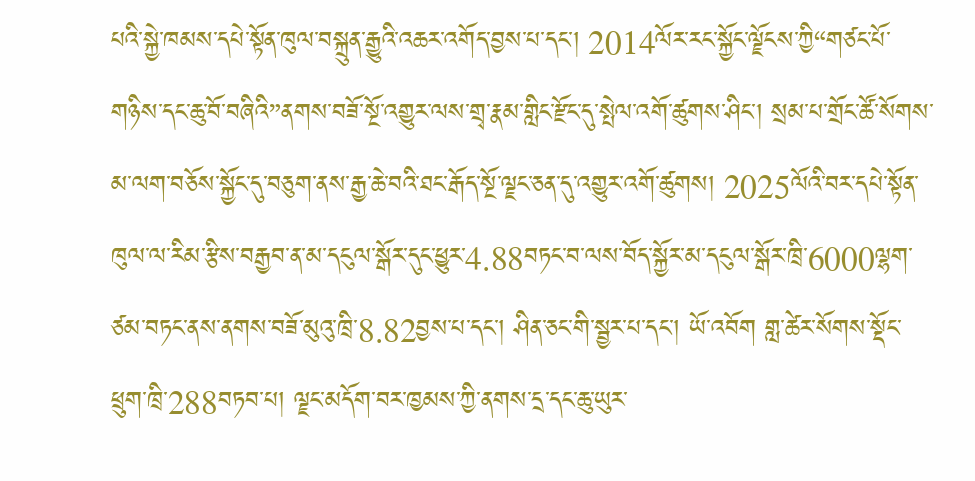པའི་སྐྱེ་ཁམས་དཔེ་སྟོན་ཁུལ་བསྐྲུན་རྒྱུའི་འཆར་འགོད་བྱས་པ་དང་། 2014ལོར་རང་སྐྱོང་ལྗོངས་ཀྱི“གཙང་པོ་གཉིས་དང་ཆུ་བོ་བཞིའི”ནགས་བཟོ་སྔོ་འགྱུར་ལས་གྲྭ་རྣམ་གླིང་རྫོང་དུ་སྤེལ་འགོ་ཚུགས་ཤིང་། སྲམ་པ་གྲོང་ཚོ་སོགས་མ་ལག་བཅོས་སྐྱོང་དུ་བཅུག་ནས་རྒྱ་ཆེ་བའི་ཐང་རྒོད་སྔོ་ལྗང་ཅན་དུ་འགྱུར་འགོ་ཚུགས། 2025ལོའི་བར་དཔེ་སྟོན་ཁུལ་ལ་རིམ་རྩིས་བརྒྱབ་ན་མ་དངུལ་སྒོར་དུང་ཕྱུར་4.88བཏང་བ་ལས་བོད་སྐྱོར་མ་དངུལ་སྒོར་ཁྲི་6000ལྷག་ཙམ་བཏང་ནས་ནགས་བཟོ་མུའུ་ཁྲི་8.82བྱས་པ་དང་། ཤིན་ཅང་གི་སྦྱར་པ་དང་། ཡོ་འབོག གླ་ཚེར་སོགས་སྡོང་ཕྲུག་ཁྲི་288བཏབ་པ། ལྗང་མདོག་བར་ཁྱམས་ཀྱི་ནགས་དྲ་དང་ཆུ་ཡུར་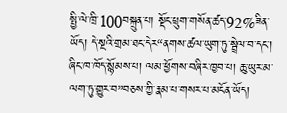སྤྱི་ལེ་ཁྲི་100བསྐྲུན་པ། སྡོང་ཕྲུག་གསོན་ཚད་92%ཟིན་ཡོད། དེ་སྔའི་གྲམ་ཐང་དེར“ནགས་ཚལ་ཡུག་ཏུ་སྦྲེལ་བ་དང་། ཞིང་ཁ་ཁོད་སྙོམས་པ། ལམ་ཕྱོགས་བཞིར་ཁྱབ་པ། ཆུ་ཡུར་མ་ལག་ཏུ་གྱུར་བ”བཅས་ཀྱི་རྣམ་པ་གསར་པ་མངོན་ཡོད།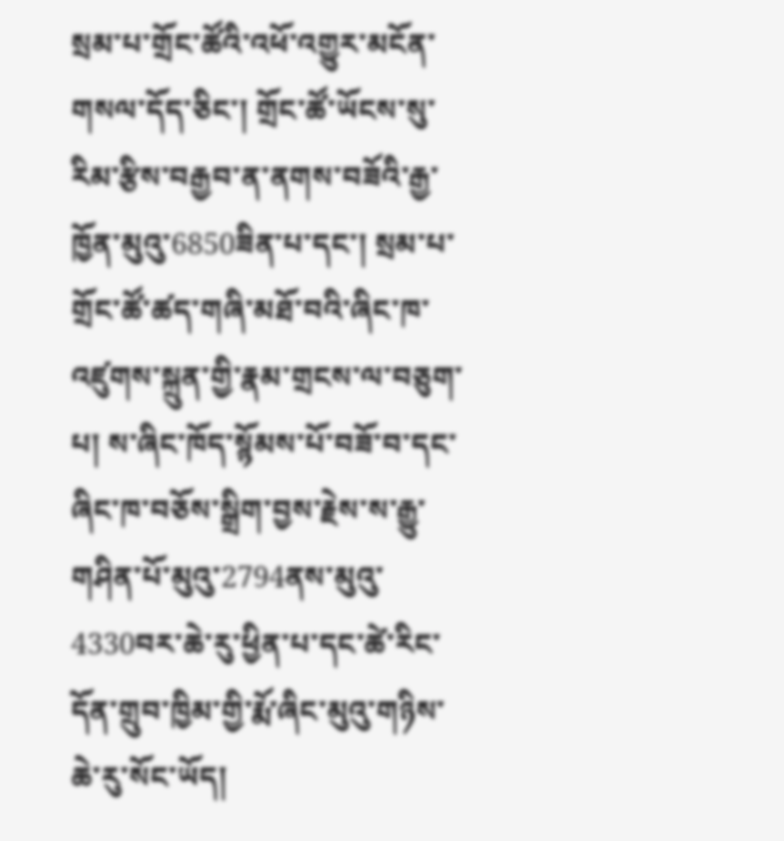སྲམ་པ་གྲོང་ཚོའི་འཕོ་འགྱུར་མངོན་གསལ་དོད་ཅིང་། གྲོང་ཚོ་ཡོངས་སུ་རིམ་རྩིས་བརྒྱབ་ན་ནགས་བཟོའི་རྒྱ་ཁྱོན་མུའུ་6850ཟིན་པ་དང་། སྲམ་པ་གྲོང་ཚོ་ཚད་གཞི་མཐོ་བའི་ཞིང་ཁ་འཛུགས་སྐྲུན་གྱི་རྣམ་གྲངས་ལ་བཅུག་པ། ས་ཞིང་ཁོད་སྙོམས་པོ་བཟོ་བ་དང་ཞིང་ཁ་བཅོས་སྒྲིག་བྱས་རྗེས་ས་རྒྱུ་གཤིན་པོ་མུའུ་2794ནས་མུའུ་4330བར་ཆེ་རུ་ཕྱིན་པ་དང་ཚེ་རིང་དོན་གྲུབ་ཁྱིམ་གྱི་རྨོ་ཞིང་མུའུ་གཉིས་ཆེ་རུ་སོང་ཡོད།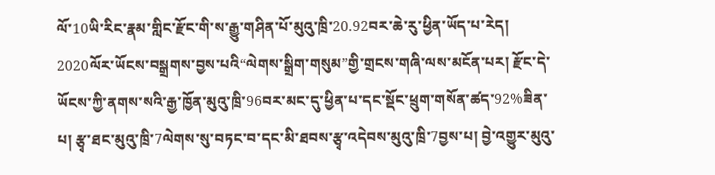ལོ་10ཡི་རིང་རྣམ་གླིང་རྫོང་གི་ས་རྒྱུ་གཤིན་པོ་མུའུ་ཁྲི་20.92བར་ཆེ་རུ་ཕྱིན་ཡོད་པ་རེད།
2020ལོར་ཡོངས་བསྒྲགས་བྱས་པའི“ལེགས་སྒྲིག་གསུམ”གྱི་གྲངས་གཞི་ལས་མངོན་པར། རྫོང་དེ་ཡོངས་ཀྱི་ནགས་སའི་རྒྱ་ཁྱོན་མུའུ་ཁྲི་96བར་མང་དུ་ཕྱིན་པ་དང་སྡོང་ཕྲུག་གསོན་ཚད་92%ཟིན་པ། རྩྭ་ཐང་མུའུ་ཁྲི་7ལེགས་སུ་བཏང་བ་དང་མི་ཐབས་རྩྭ་འདེབས་མུའུ་ཁྲི་7བྱས་པ། བྱེ་འགྱུར་མུའུ་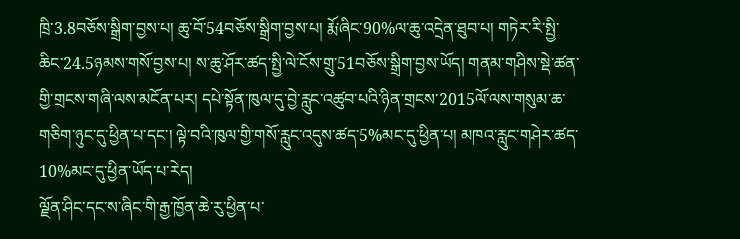ཁྲི་3.8བཅོས་སྒྲིག་བྱས་པ། ཆུ་བོ་54བཅོས་སྒྲིག་བྱས་པ། རྨོ་ཞིང་90%ལ་ཆུ་འདྲེན་ཐུབ་པ། གཏེར་རི་སྤྱི་ཆིང་24.5ཉམས་གསོ་བྱས་པ། ས་ཆུ་ཤོར་ཚད་སྤྱི་ལེ་ངོས་གྲུ་51བཅོས་སྒྲིག་བྱས་ཡོད། གནམ་གཤིས་སྡེ་ཚན་གྱི་གྲངས་གཞི་ལས་མངོན་པར། དཔེ་སྟོན་ཁུལ་དུ་བྱེ་རླུང་འཚུབ་པའི་ཉིན་གྲངས་2015ལོ་ལས་གསུམ་ཆ་གཅིག་ཉུང་དུ་ཕྱིན་པ་དང་། ལྟེ་བའི་ཁུལ་གྱི་གསོ་རླུང་འདུས་ཚད་5%མང་དུ་ཕྱིན་པ། མཁའ་རླུང་གཤེར་ཚད་10%མང་དུ་ཕྱིན་ཡོད་པ་རེད།
ལྗོན་ཤིང་དང་ས་ཞིང་གི་རྒྱ་ཁྱོན་ཆེ་རུ་ཕྱིན་པ་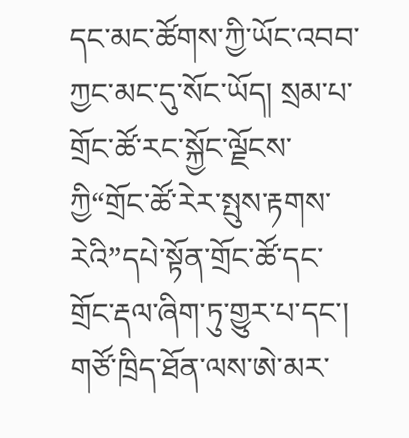དང་མང་ཚོགས་ཀྱི་ཡོང་འབབ་ཀྱང་མང་དུ་སོང་ཡོད། སྲམ་པ་གྲོང་ཚོ་རང་སྐྱོང་ལྗོངས་ཀྱི“གྲོང་ཚོ་རེར་སྤུས་རྟགས་རེའི”དཔེ་སྟོན་གྲོང་ཚོ་དང་གྲོང་རྡལ་ཞིག་ཏུ་གྱུར་པ་དང་། གཙོ་ཁྲིད་ཐོན་ལས་ཨེ་མར་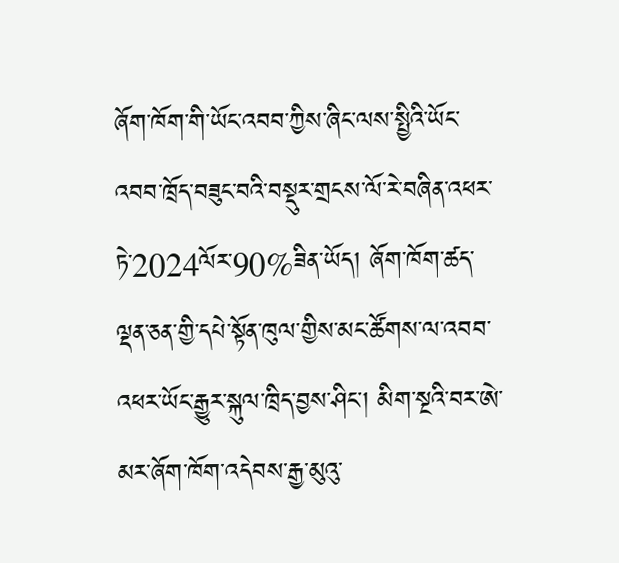ཞོག་ཁོག་གི་ཡོང་འབབ་ཀྱིས་ཞིང་ལས་སྤྱིའི་ཡོང་འབབ་ཁྲོད་བཟུང་བའི་བསྡུར་གྲངས་ལོ་རེ་བཞིན་འཕར་ཏེ་2024ལོར་90%ཟིན་ཡོད། ཞོག་ཁོག་ཚད་ལྡན་ཅན་གྱི་དཔེ་སྟོན་ཁུལ་གྱིས་མང་ཚོགས་ལ་འབབ་འཕར་ཡོང་རྒྱུར་སྐུལ་ཁྲིད་བྱས་ཤིང་། མིག་སྔའི་བར་ཨེ་མར་ཞོག་ཁོག་འདེབས་རྒྱ་མུའུ་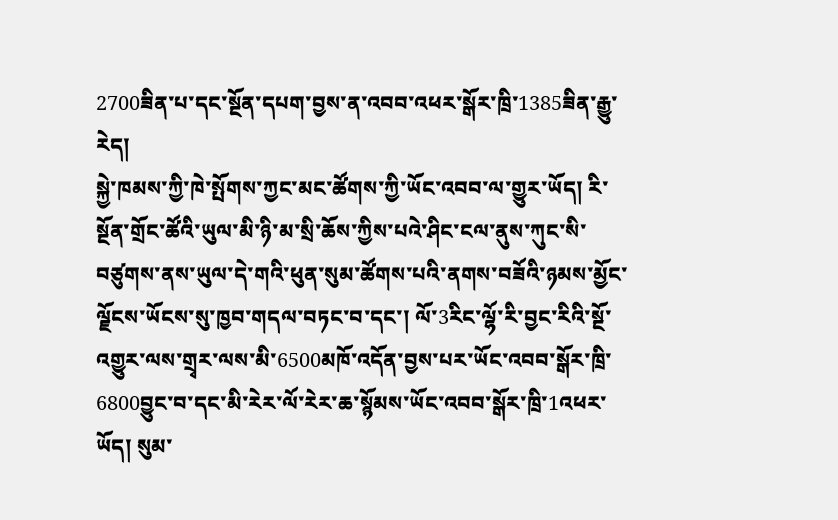2700ཟིན་པ་དང་སྔོན་དཔག་བྱས་ན་འབབ་འཕར་སྒོར་ཁྲི་1385ཟིན་རྒྱུ་རེད།
སྐྱེ་ཁམས་ཀྱི་ཁེ་སྤོགས་ཀྱང་མང་ཚོགས་ཀྱི་ཡོང་འབབ་ལ་གྱུར་ཡོད། རི་སྔོན་གྲོང་ཚོའི་ཡུལ་མི་ཉི་མ་སྲི་ཆོས་ཀྱིས་པའེ་ཤིང་ངལ་ནུས་ཀུང་སི་བཙུགས་ནས་ཡུལ་དེ་གའི་ཕུན་སུམ་ཚོགས་པའི་ནགས་བཟོའི་ཉམས་མྱོང་ལྗོངས་ཡོངས་སུ་ཁྱབ་གདལ་བཏང་བ་དང་། ལོ་3རིང་ལྷོ་རི་བྱང་རིའི་སྔོ་འགྱུར་ལས་གྲྭར་ལས་མི་6500མཁོ་འདོན་བྱས་པར་ཡོང་འབབ་སྒོར་ཁྲི་6800བྱུང་བ་དང་མི་རེར་ལོ་རེར་ཆ་སྙོམས་ཡོང་འབབ་སྒོར་ཁྲི་1འཕར་ཡོད། སུམ་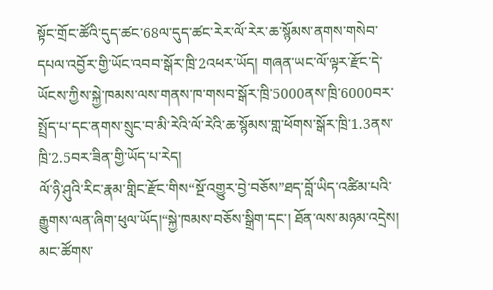སྟོང་གྲོང་ཚོའི་དུད་ཚང་68ལ་དུད་ཚང་རེར་ལོ་རེར་ཆ་སྙོམས་ནགས་གསེབ་དཔལ་འབྱོར་གྱི་ཡོང་འབབ་སྒོར་ཁྲི་2འཕར་ཡོད། གཞན་ཡང་ལོ་ལྟར་རྫོང་དེ་ཡོངས་ཀྱིས་སྐྱེ་ཁམས་ལས་གནས་ཁ་གསབ་སྒོར་ཁྲི་5000ནས་ཁྲི་6000བར་སྤྲོད་པ་དང་ནགས་སྲུང་བ་མི་རེའི་ལོ་རེའི་ཆ་སྙོམས་གླ་ཕོགས་སྒོར་ཁྲི་1.3ནས་ཁྲི་2.5བར་ཟིན་གྱི་ཡོད་པ་རེད།
ལོ་ཉི་ཤུའི་རིང་རྣམ་གླིང་རྫོང་གིས“སྔོ་འགྱུར་བྱེ་བཅོས”ཐད་བློ་ཡིད་འཚིམ་པའི་རྒྱུགས་ལན་ཞིག་ཕུལ་ཡོད།“སྐྱེ་ཁམས་བཅོས་སྒྲིག་དང་། ཐོན་ལས་མཉམ་འདྲེས། མང་ཚོགས་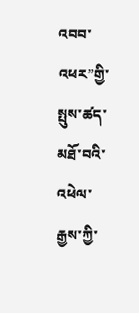འབབ་འཕར”གྱི་སྤུས་ཚད་མཐོ་བའི་འཕེལ་རྒྱས་ཀྱི་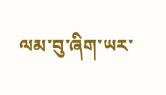ལམ་བུ་ཞིག་ཡར་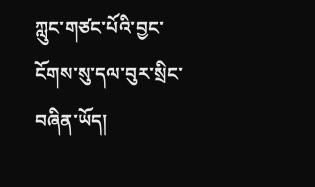ཀླུང་གཙང་པོའི་བྱང་ངོགས་སུ་དལ་བུར་སྲིང་བཞིན་ཡོད།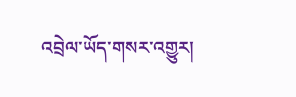འབྲེལ་ཡོད་གསར་འགྱུར།